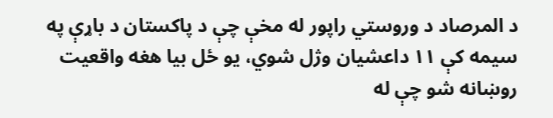د المرصاد د وروستي راپور له مخې چې د پاکستان د باړې په سیمه کې ۱۱ داعشیان وژل شوي، یو ځل بیا هغه واقعیت روښانه شو چې له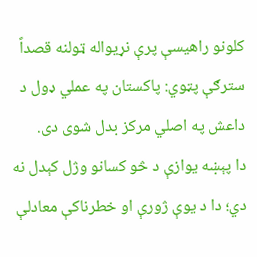کلونو راهیسې پرې نړیواله ټولنه قصداً سترګې پټوي: پاکستان په عملي ډول د داعش په اصلي مرکز بدل شوی دی.
دا پېښه یوازې د څو کسانو وژل کېدل نه دي؛ دا د یوې ژورې او خطرناکې معادلې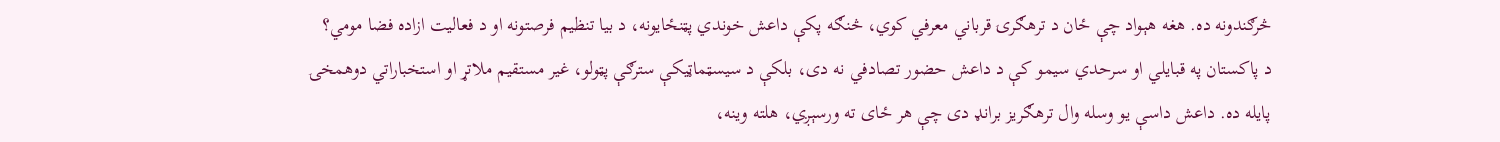څرګندونه ده. هغه هېواد چې ځان د ترهګرۍ قرباني معرفي کوي، څنګه پکې داعش خوندي پټنځایونه، د بیا تنظیم فرصتونه او د فعالیت ازاده فضا مومي؟
د پاکستان په قبایلي او سرحدي سیمو کې د داعش حضور تصادفي نه دی، بلکې د سیسټماټیکې سترګې پټولو، غیر مستقیم ملاتړ او استخباراتي دوهمخۍ پایله ده. داعش داسې يو وسله وال ترهګریز برانډ دی چې هر ځای ته ورسېږي، هلته وینه،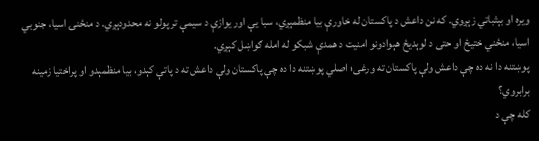ویره او بېثباتي زېږوي. که نن داعش د پاکستان له خاورې بیا منظمېږي، سبا یې اور یوازې د سیمې تر پولو نه محدودېږي. د منځنۍ اسیا، جنوبي اسیا، منځني ختیځ او حتی د لوېدیځ هېوادونو امنیت د همدې شبکو له امله ګواښل کېږي.
پوښتنه دا نه ده چې داعش ولې پاکستان ته ورغی؛ اصلي پوښتنه دا ده چې پاکستان ولې داعش ته د پاتې کېدو، بیا منظمېدو او پراختیا زمینه برابروي؟
کله چې د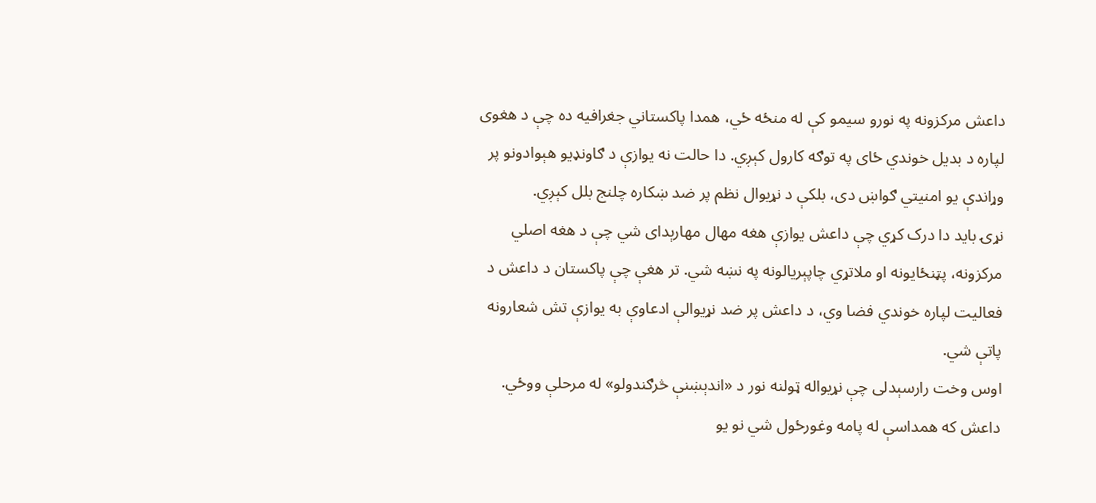داعش مرکزونه په نورو سیمو کې له منځه ځي، همدا پاکستاني جغرافیه ده چې د هغوی لپاره د بدیل خوندي ځای په توګه کارول کېږي. دا حالت نه یوازې د ګاونډیو هېوادونو پر وړاندې یو امنیتي ګواښ دی، بلکې د نړیوال نظم پر ضد ښکاره چلنج بلل کېږي.
نړۍ باید دا درک کړي چې داعش یوازې هغه مهال مهارېدای شي چې د هغه اصلي مرکزونه، پټنځایونه او ملاتړي چاپېریالونه په نښه شي. تر هغې چې پاکستان د داعش د فعالیت لپاره خوندي فضا وي، د داعش پر ضد نړیوالې ادعاوې به یوازې تش شعارونه پاتې شي.
اوس وخت رارسېدلی چې نړیواله ټولنه نور د «اندېښنې څرګندولو» له مرحلې ووځي. داعش که همداسې له پامه وغورځول شي نو يو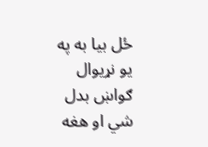ځل بيا به په يو نړيوال ګواښ بدل شي او هغه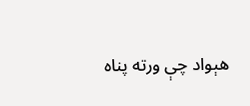هېواد چې ورته پناه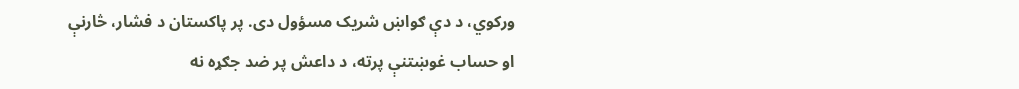ورکوي، د دې ګواښ شریک مسؤول دی. پر پاکستان د فشار، څارنې او حساب غوښتنې پرته، د داعش پر ضد جګړه نه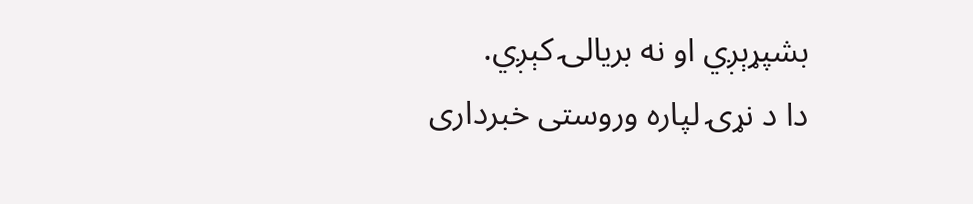بشپړېږي او نه بریالۍ کېږي.
دا د نړۍ لپاره وروستی خبرداری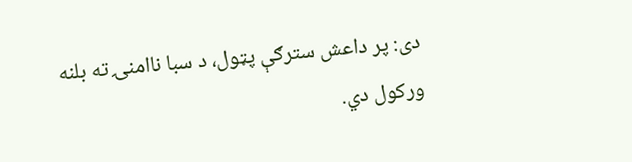دی: پر داعش سترګې پټول، د سبا ناامنۍ ته بلنه ورکول دي.